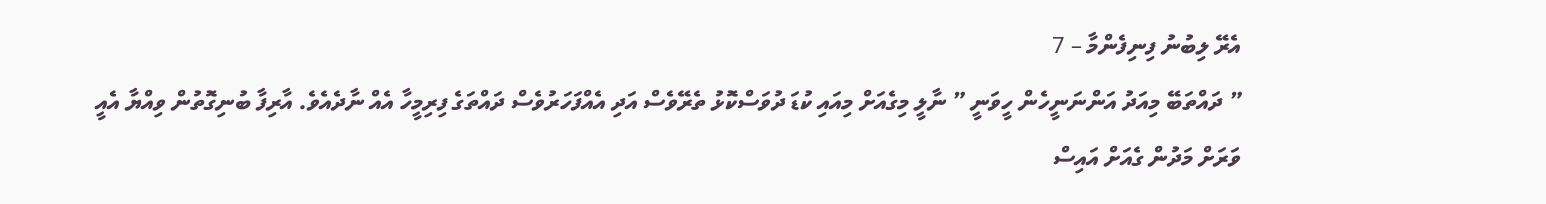އެރޭ ލިބުނު ފިނިފެންމާ – 7
” ދައްތަބޭ މިއަދު އަންނަނީހެން ހީވަނީ ” ނާލީ މިގެއަށް މިއައި ކުޑަ ދުވަސްކޮޅު ތެރޭވެސް އަދި އެއްފަހަރުވެސް ދައްތަގެ ފިރިމީހާ އެއް ނާދެއެވެ. އާރިފާ ބުނިގޮތުން ވިއްޔާ އެއީ ވަރަށް މަދުން ގެއަށް އައިސް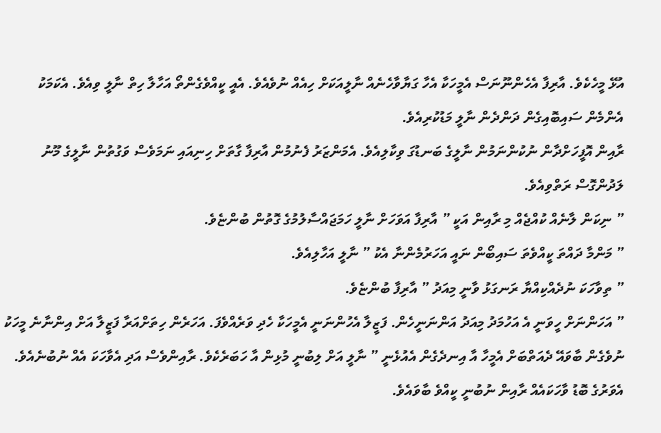އުޅޭ މީހެކެވެ. އާރިފާ އެހެންނޫނަސް އެމީހަކާ އެހާ ގަޔާވާހެނެއް ނާލީއަކަށް ހިއެއް ނުވެއެވެ. އެއީ ކީއްވެގެންތޯ އަހާލާ ހިތް ނާލީ ވިއެވެ. އެކަމަކު އެންމެން ސައިބޮއިގެން ދަންދެން ނާލީ މަޑުކުރިއެވެ.
ރާއިން އޮފީހަށްދާން ނުކުންނަމުން ނާލީގެ ބަނޑުގަ ވިކާލިއެވެ. އެމަންޒަރު ފެނުމުން އާރިފާ ގާތަށް ހިނިއައި ނަމަވެސް ވަގުތުން ނާލީގެ މޫނު ލަދުންގޮސް ރަތްވިއެވެ.
” ނިކަން ލާނެއް ކުއްޖެއް މި ރާއިން އަކީ ” އާރިފާ އަވަހަށް ނާލީ ހަމަޖައްސާލުމުގެ ގޮތުން ބުންޏެވެ.
” މަންމާ ދައްތަ ކީއްވެތަ ސައިބޯން ނައީ އަހަރުމެންނާ އެކު ” ނާލީ އަހާލިއެވެ.
” ތިވާހަކަ ނުދެއްކިއްޔާ ރަނގަޅު ވާނީ މިއަދު ” އާރިފާ ބުންޏެވެ.
” އަހަންނަށް ހީވަނީ އެ އަހުމަދު މިއަދު އަންނަނީހެން. ފަޒީލާ އެހުންނަނީ އެމީހަކާ ހެދި ވަރެއްވެފަ. އަހަރެން ހިތަށްއަރާ ފަޒީލާ އަށް އިންނާނެ މީހަކު ނުވެގެން ބާވައޭ ދެއަތްބަށް އެމީހާ އާ އިނދެގެން އެއުޅެނީ ” ނާލީ އަށް ލިބުނީ މުޅިން އާ ހަބަރެކެވެ. ރާއިންވެސް އަދި އެވާހަކަ އެއް ނުބުނެއެވެ. އެވަރުގެ ބޮޑު ވާހަކައެއް ރާއިން ނުބުނީ ކީއްވެ ބާވައެވެ.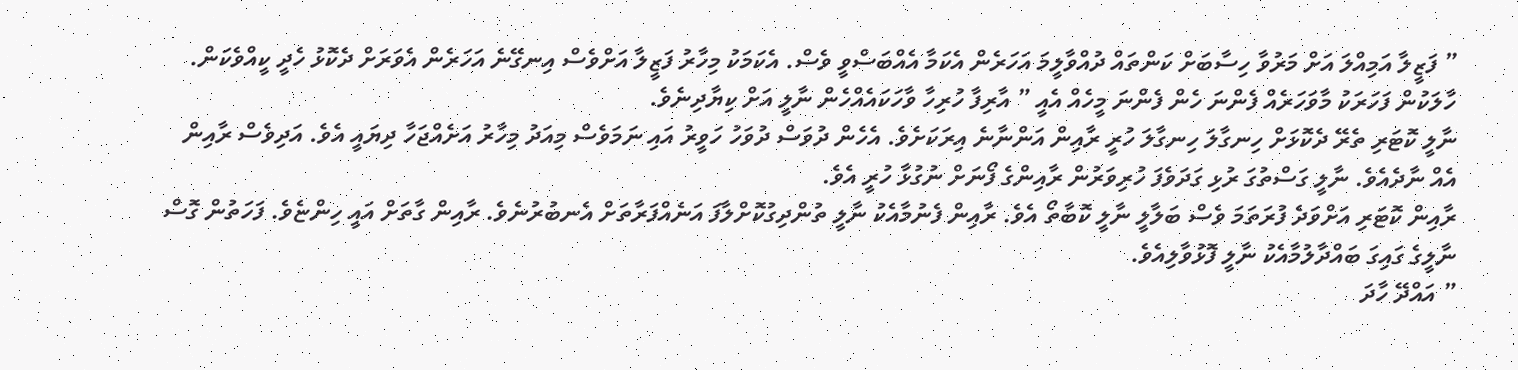” ފަޒީލާ އަމިއްލަ އަށް މަރުވާ ހިސާބަށް ކަންތައް ދުއްވާލީމަ އަހަރެން އެކަމާ އެއްބަސްވީ ވެސް. އެކަމަކު މިހާރު ފަޒީލާ އަށްވެސް އިނގޭނެ އަހަރެން އެވަރަށް ދެކޮޅު ހެދީ ކީއްވެކަން. ހާލަކުން ފަހަރަކު މާވަހަރެއް ފެންނަ ހެން ފެންނަ މީހެއް އެއީ ” އާރިފާ ހުރިހާ ވާހަކައެއްހެން ނާލީ އަށް ކިޔާދިނެވެ.
ނާލީ ކޮޓަރި ތެރޭ ދެކޮޅަށް ހިނގާލަ ހިނގާލަ ހުރީ ރާއިން އަންނާނެ އިރަކަށެވެ. އެހެން ދުވަސް ދުވަހު ހަވީރު އައި ނަމަވެސް މިއަދު މިހާރު އަށެއްޖަހާ ދިޔައީ އެވެ. އަދިވެސް ރާއިން އެއް ނާދެއެވެ. ނާލީ ގަސްތުގަ ރުޅި ގަދަވެފަ ހުރިވަރުން ރާއިންގެ ފޯނަށް ނުގުޅާ ހުރީ އެވެ.
ރާއިން ކޮޓަރި އަށްވަދެ ފުރަތަމަ ވެސް ބަލާލީ ނާލީ ކޮބާތޯ އެވެ. ރާއިން ފެނުމާއެކު ނާލީ ތުންދިގުކޮށްލާފަ އަނެއްފަރާތަށް އެނބުރުނެވެ. ރާއިން ގާތަށް އައީ ހިންޏެވެ. ފަހަތުން ގޮސް ނާލީގެ ގައިގަ ބައްދާލުމާއެކު ނާލީ ފޮޅުވާލިއެވެ.
” އައްދޭ ހާދަ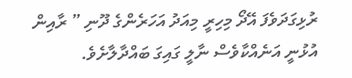ރުޅިގަދަވެފަ އޭދޯ މިހިރީ މިއަދު އަހަރެންގެ ދޫނި ” ރާއިން އުޅުނީ އަނެއްކާވެސް ނާލީ ގައިގަ ބައްދާލާށެވެ.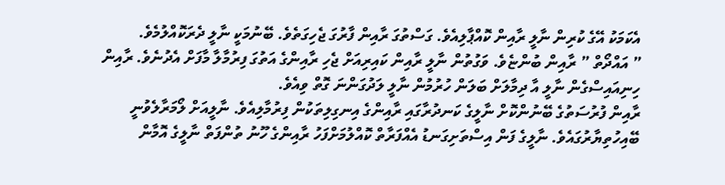އެކަމަކު އޭގެ ކުރިން ނާލީ ރާއިން ކޮއްޕާލިއެވެ. ގަސްތުގަ ރާއިން ފާރުގަ ޖެހިގަތެވެ. ބޭނުމަކީ ނާލީ ދެރަކޮއްލުމެވެ.
” އައްދޯތް ” ރާއިން ބުންޏެވެ. ވަގުތުން ނާލީ ރާއިން ކައިރިއަށް ޖެހި ރާއިންގެ އަތުގަ ފިރުމާލާ މާފަށް އެދުނެވެ. ރާއިން ހިނިއައިސްގެން ނާލީ އާ ދިމާލަށް ބަލަން ހުރުމުން ނާލީ ލަދުގަންނަ ގޮތް ވިއެވެ.
ރާއިން ފުރުސަތުގެ ބޭނުންކޮށް ނާލީގެ ކަނދުރާގައި ރާއިންގެ އިނގިލިތަކުން ފިރުމާލިއެވެ. ނާލީއަށް ލޯމަރާލެވުނީ ބޭއިހުތިޔާރުގައެވެ. ނާލީގެ ފަން އިސްތަށިގަނޑު އެއްފަރާތް ކޮއްލުމަށްފަހު ރާއިންގެ ހޫނު ތުންފަތް ނާލީގެ އޮމާން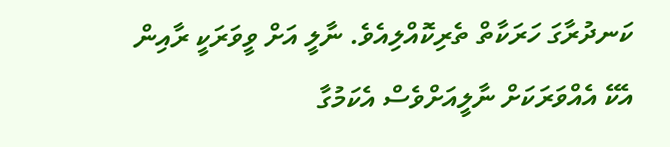ކަނދުރާގަ ހަރަކާތް ތެރިކޮއްލިއެވެ. ނާލީ އަށް ވީވަރަކީ ރާއިން އެކޭ އެއްވަރަކަށް ނާލީއަށްވެސް އެކަމުގާ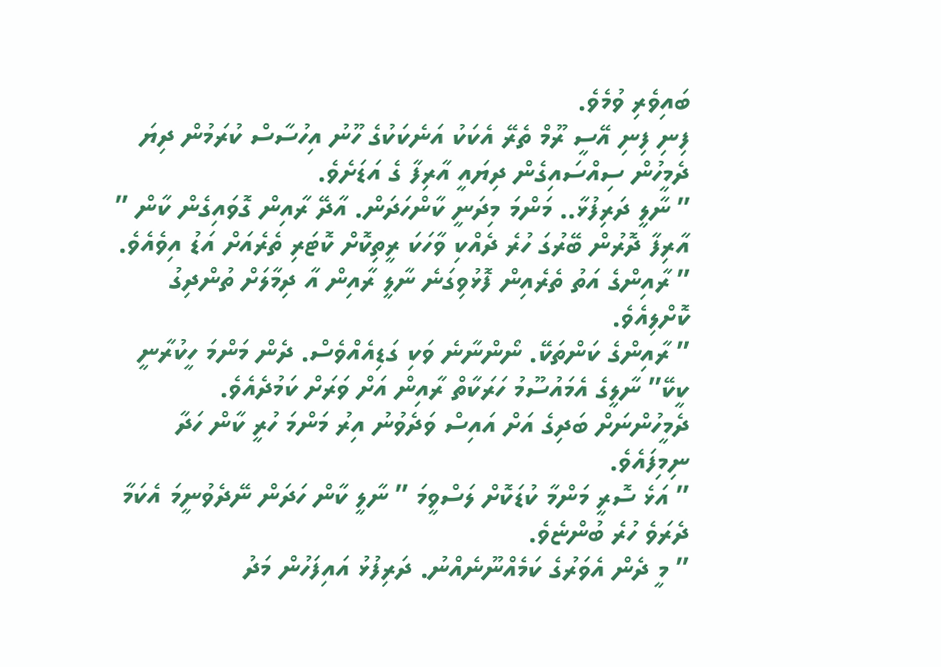ބައިވެރި ވުމެވެ.
ފިނި ފިނި އޭސީ ރޫމް ތެރޭ އެކަކު އަނެކަކުގެ ހޫނު އިހުސާސް ކުރަމުން ދިޔަ ދެމީހުން ސިއްސައިގެން ދިޔައީ އާރިފާ ގެ އަޑަށެވެ.
” ނާލީ ދަރިފުޅާ.. މަންމަ މިދަނީ ކާންހަދަން. އާދޭ ރާއިން ގޮވައިގެން ކާން ” އާރިފާ ދޮރުން ބޭރުގަ ހުރެ ދެއްކި ވާހަކަ ރީތިކޮށް ކޮޓަރި ތެރެއަށް އަޑު އިވެއެވެ.
” ރާއިންގެ އަތު ތެރެއިން ފޮޅުވިގަނެ ނާލީ ރާއިން އާ ދިމާލަށް ތުންދިގު ކޮށްލިއެވެ.
” ރާއިންގެ ކަންތަކޭ. ނޯންނާނެ ވަކި ގަޑިއެއްވެސް. ދެން މަންމަ ހީކުރާނީ ކީކޭ” ނާލީގެ އެމައުސޫމު ހަރަކާތް ރާއިން އަށް ވަރަށް ކަމުދެއެވެ.
ދެމީހުންނަށް ބަދިގެ އަށް އައިސް ވަދެވުނު އިރު މަންމަ ހުރީ ކާން ހަދާ ނިމިފައެވެ.
” އަޅެ ސޮރީ މަންމާ ކުޑަކޮށް ލަސްވީމަ ” ނާލީ ކާން ހަދަން ނޭދެވުނީމަ އެކަމާ ދެރަވެ ހުރެ ބުންޏެވެ.
” މީ ދެން އެވަރުގެ ކަމެއްނޫނެއްނު. ދަރިފުޅު އައިފަހުން މަދު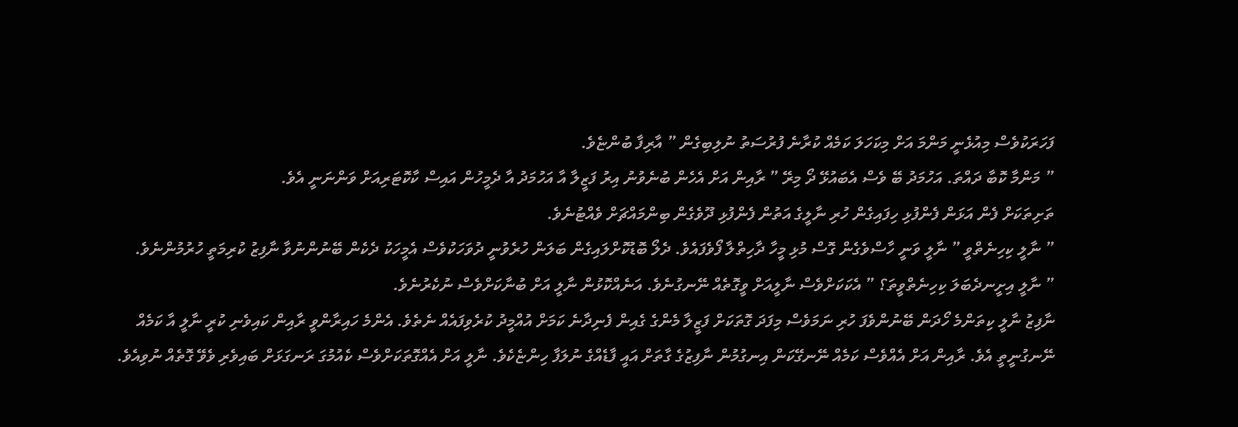ފަހަރަކުވެސް މިއުޅެނީ މަންމަ އަށް މިކަހަލަ ކަމެއް ކުރާނެ ފުރުސަތު ނުލިބިގެން ” އާރިފާ ބުންޏެވެ.
” މަންމާ ކޮބާ ދައްތަ. އަހުމަދު ބޭ ވެސް އެބައުޅޭ ދޯ މިރޭ ” ރާއިން އަށް އެހެން ބުނެވުނު އިރު ފަޒީލާ އާ އަހުމަދު އާ ދެމީހުން އައިސް ކާކޮޓަރިއަށް ވަންނަނީ އެވެ.
ތަށިތަކަށް ފެން އަޅަން ފެންފުޅި ހިފައިގެން ހުރި ނާލީގެ އަތުން ފެންފުޅި ދޫވެގެން ބިންމައްޗަށް ވެއްޓުނެވެ.
” ނާލީ ކިހިނެތްވީ ” ނާލީ ވަނީ ހާސްވެގެން ގޮސް މުޅި މީހާ ދާހިތްލާ ފޯވެފައެވެ. ދެލޯ ބޮޑުކޮށްލައިގެން ބަލަން ހުރެވުނީ ދުވަހަކުވެސް އެމީހަކު ދެކެން ބޭނުންނުވާ ނާފިޒު ކުރިމަތީ ހުރުމުންނެވެ.
” ނާލީ އިށީނދެބަލަ ކިހިނެތްވީތަ؟ ” އެކަކަށްވެސް ނާލީއަށް ވީގޮތެއް ނޭނގުނެވެ. އަނެއްކޮޅުން ނާލީ އަށް ބުނާކަށްވެސް ނުކެރުނެވެ.
ނާފިޒު ނާލީ ކިތަންމެ ހޯދަން ބޭނުންވެފަ ހުރި ނަމަވެސް މިފަދަ ގޮތަކަށް ފަޒީލާ މެންގެ ގެއިން ފެނިދާނެ ކަމަށް އުއްމީދު ކުރެވިފައެއް ނެތެވެ. އެންމެ ހައިރާންވީ ރާއިން ކައިވެނި ކުރީ ނާލީ އާ ކަމެއް ނޭނގުނީތީ އެވެ. ރާއިން އަށް އެއްވެސް ކަމެއް ނޭނގޭކަން އިނގުމުން ނާފިޒުގެ ގާތަށް އައީ ފާޑެއްގެ ނުލަފާ ހިންޏެކެވެ. ނާލީ އަށް އެއްގޮތަކަށްވެސް ކެއުމުގަ ރަނގަޅަށް ބައިވެރި ވެވޭ ގޮތެއް ނުވިއެވެ.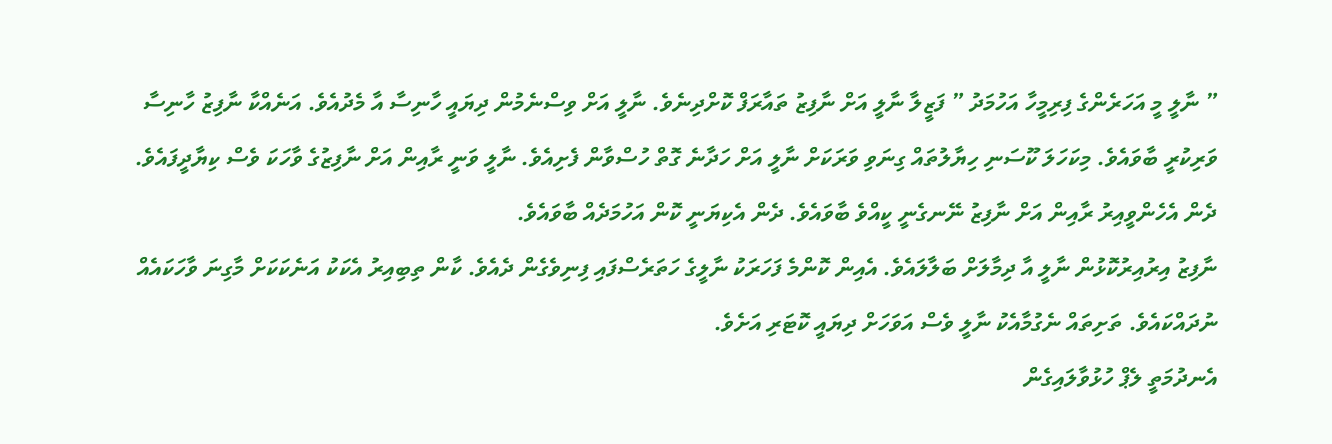” ނާލީ މީ އަހަރެންގެ ފިރިމީހާ އަހުމަދު ” ފަޒީލާ ނާލީ އަށް ނާފިޒު ތައާރަފް ކޮށްދިނެވެ. ނާލީ އަށް ވިސްނެމުން ދިޔައީ ހާނިސާ އާ މެދުއެވެ. އަނެއްކާ ނާފިޒު ހާނިސާ ވަރިކުރީ ބާވައެވެ. މިކަހަލަ ކޫސަނި ހިޔާލުތައް ގިނަވި ވަރަކަށް ނާލީ އަށް ހަދާނެ ގޮތް ހުސްވާން ފެށިއެވެ. ނާލީ ވަނީ ރާއިން އަށް ނާފިޒުގެ ވާހަކަ ވެސް ކިޔާދީފައެވެ. ދެން އެހެންވީއިރު ރާއިން އަށް ނާފިޒު ނޭނގެނީ ކީއްވެ ބާވައެވެ. ދެން އެކިޔަނީ ކޮން އަހުމަދެއް ބާވައެވެ.
ނާފިޒު އިރުއިރުކޮޅުން ނާލީ އާ ދިމާލަށް ބަލާލައެވެ. އެއިން ކޮންމެ ފަހަރަކު ނާލީގެ ހަތަރެސްފައި ފިނިވެގެން ދެއެވެ. ކާން ތިބިއިރު އެކަކު އަނެކަކަށް މާގިނަ ވާހަކައެއް ނުދައްކައެވެ. ތަށިތައް ނެގުމާއެކު ނާލީ ވެސް އަވަހަށް ދިޔައީ ކޮޓަރި އަށެވެ.
އެނދުމަތީ ލެޕް ހުޅުވާލައިގެން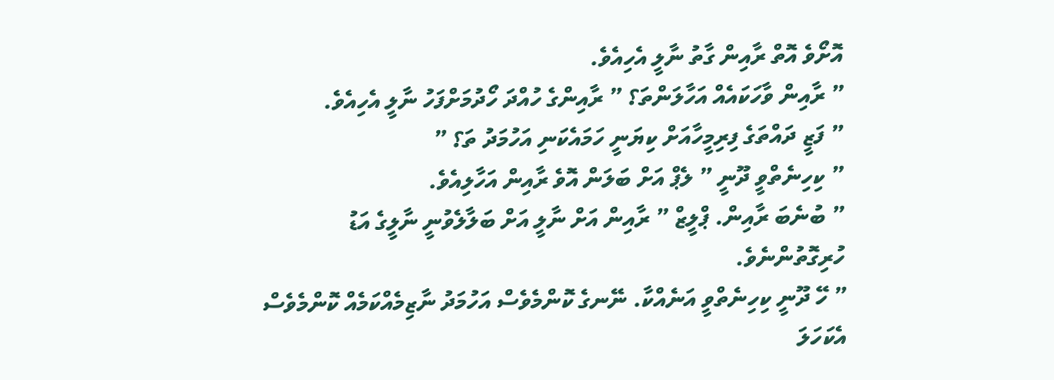އޮށޯވެ އޮތް ރާއިން ގާތު ނާލީ އެހިއެވެ.
” ރާއިން ވާހަކައެއް އަހާލަންތަ؟ ” ރާއިންގެ ހުއްދަ ހޯދުމަށްފަހު ނާލީ އެހިއެވެ.
” ފަޒީ ދައްތަގެ ފިރިމީހާއަށް ކިޔަނީ ހަމައެކަނި އަހުމަދު ތަ؟ ”
” ކިހިނެތްވީ ދޫނީ ” ލެޕް އަށް ބަލަން އޮވެ ރާއިން އަހާލިއެވެ.
” ބުނެބަ ރާއިން. ޕްލީޒް ” ރާއިން އަށް ނާލީ އަށް ބަލާލެވުނީ ނާލީގެ އަޑު ހުރިގޮތުންނެވެ.
” ހޭ ދޫނީ ކިހިނެތްވީ އަނެއްކާ. ނޭނގެ ކޮންމެވެސް އަހުމަދު ނާޒިމެއްކަމެއް ކޮންމެވެސް އެކަހަލަ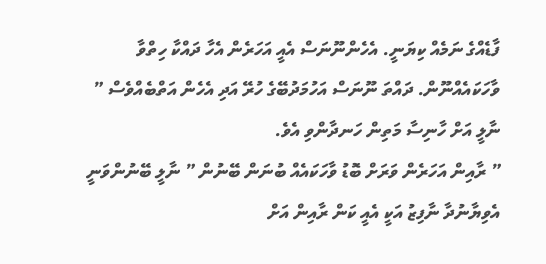ފާޑެއްގެ ނަމެއް ކިޔަނީ. އެހެންނޫނަސް އެއީ އަހަރެން އެހާ ދައްކާ ހިތްވާ ވާހަކައެއްނޫން. ދައްތަ ނޫނަސް އަހުމަދުބޭގެ ހުރޭ އަދި އެހެން އަތްބެއްވެސް ” ނާލީ އަށް ހާނިސާ މަތިން ހަނދާންވި އެވެ.
” ރާއިން އަހަރެން ވަރަށް ބޮޑު ވާހަކައެއް ބުނަން ބޭނުން ” ނާލީ ބޭނުންވަނީ އެވިޔާނުދާ ނާފިޒު އަކީ އެއީ ކަން ރާއިން އަށް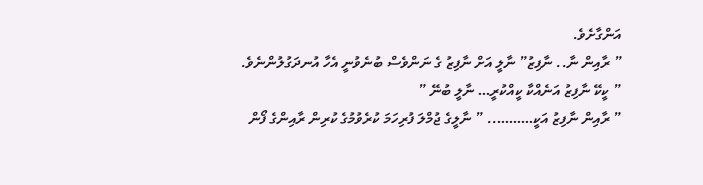އަންގާށެވެ.
” ރާއިން ނާ.. ނާފިޒު” ނާލީ އަށް ނާފިޒު ގެ ނަންވެސް ބުނެވުނީ އެހާ އުނދަގުލުންނެވެ.
” ކީކޭ ނާފިޒު އަނެއްކާ ކީއްކުރީ… ނާލީ ބުނޭ ”
” ރާއިން ނާފިޒު އަކީ……….. ” ނާލީގެ ޖުމްލަ ފުރިހަމަ ކުރެވުމުގެ ކުރިން ރާއިންގެ ފޯން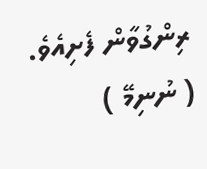ރިންގުވާން ފެށިއެވެ.
( ނުނިމޭ )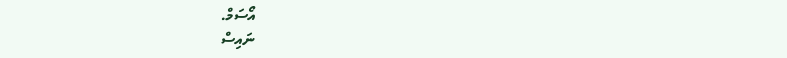އޯސަމް.
ނައިސް